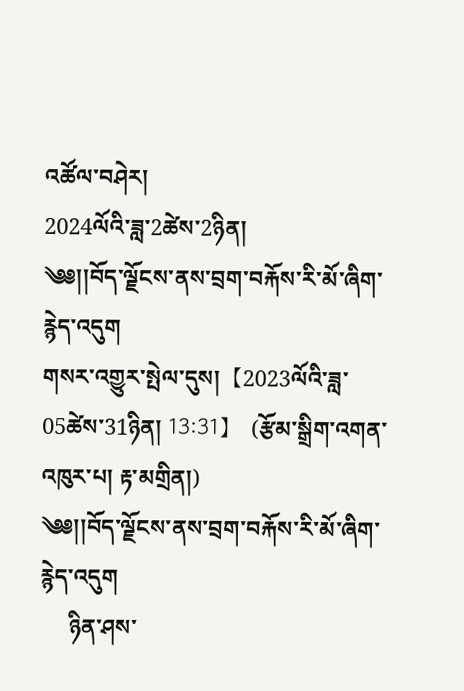འཚོལ་བཤེར།
2024ལོའི་ཟླ་2ཚེས་2ཉིན།
༄༅།།བོད་ལྗོངས་ནས་བྲག་བརྐོས་རི་མོ་ཞིག་རྙེད་འདུག
གསར་འགྱུར་སྤེལ་དུས།  【2023ལོའི་ཟླ་ 05ཚེས་31ཉིན། 13:31】   (རྩོམ་སྒྲིག་འགན་འཁུར་པ། རྟ་མགྲིན།)
༄༅།།བོད་ལྗོངས་ནས་བྲག་བརྐོས་རི་མོ་ཞིག་རྙེད་འདུག
     ཉིན་ཤས་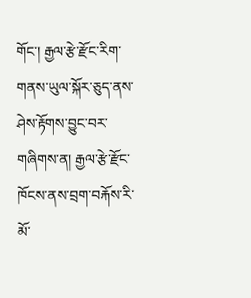གོང་། རྒྱལ་རྩེ་རྫོང་རིག་གནས་ཡུལ་སྐོར་ཅུད་ནས་ཤེས་རྟོགས་བྱུང་བར་གཞིགས་ན། རྒྱལ་རྩེ་རྫོང་ཁོངས་ནས་བྲག་བརྐོས་རི་མོ་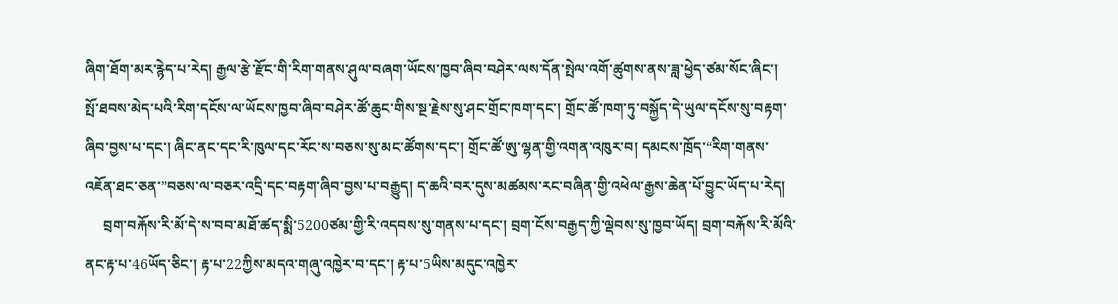ཞིག་ཐོག་མར་རྙེད་པ་རེད། རྒྱལ་རྩེ་རྫོང་གི་རིག་གནས་ཤུལ་བཞག་ཡོངས་ཁྱབ་ཞིབ་བཤེར་ལས་དོན་སྤེལ་འགོ་ཚུགས་ནས་ཟླ་ཕྱེད་ཙམ་སོང་ཞིང་། སྤོ་ཐབས་མེད་པའི་རིག་དངོས་ལ་ཡོངས་ཁྱབ་ཞིབ་བཤེར་ཚོ་ཆུང་གིས་སྔ་རྗེས་སུ་ཤང་གྲོང་ཁག་དང་། གྲོང་ཚོ་ཁག་ཏུ་བསྐྱོད་དེ་ཡུལ་དངོས་སུ་བརྟག་ཞིབ་བྱས་པ་དང་། ཞིང་ནང་དང་རི་ཁུལ་དང་རོང་ས་བཅས་སུ་མང་ཚོགས་དང་། གྲོང་ཚོ་ཨུ་ལྷན་གྱི་འགན་འཁུར་བ། དམངས་ཁྲོད་“རིག་གནས་འཇོན་ཐང་ཅན་”བཅས་ལ་བཅར་འདྲི་དང་བརྟག་ཞིབ་བྱས་པ་བརྒྱུད། ད་ཆའི་བར་དུས་མཚམས་རང་བཞིན་གྱི་འཕེལ་རྒྱས་ཆེན་པོ་བྱུང་ཡོད་པ་རེད།
     བྲག་བརྐོས་རི་མོ་དེ་ས་བབ་མཐོ་ཚད་སྨི་5200ཙམ་གྱི་རི་འདབས་སུ་གནས་པ་དང་། བྲག་ངོས་བརྒྱད་ཀྱི་ལྡེབས་སུ་ཁྱབ་ཡོད། བྲག་བརྐོས་རི་མོའི་ནང་རྟ་པ་46ཡོད་ཅིང་། རྟ་པ་22ཀྱིས་མདའ་གཞུ་འཁྱེར་བ་དང་། རྟ་པ་5ཡིས་མདུང་འཁྱེར་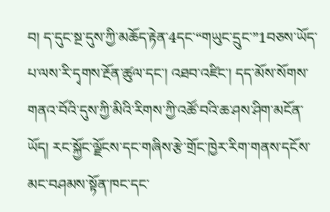བ། ད་དུང་སྔ་དུས་ཀྱི་མཆོད་རྟེན་4དང་“གཡུང་དྲུང་”1བཅས་ཡོད་པ་ལས་རི་དྭགས་རྔོན་ཚུལ་དང་། འཐབ་འཛིང་། དད་མོས་སོགས་གནའ་བོའི་དུས་ཀྱི་མིའི་རིགས་ཀྱི་འཚོ་བའི་ཆ་ཤས་ཤིག་མངོན་ཡོད། རང་སྐྱོང་ལྗོངས་དང་གཞིས་རྩེ་གྲོང་ཁྱེར་རིག་གནས་དངོས་མང་བཤམས་སྟོན་ཁང་དང་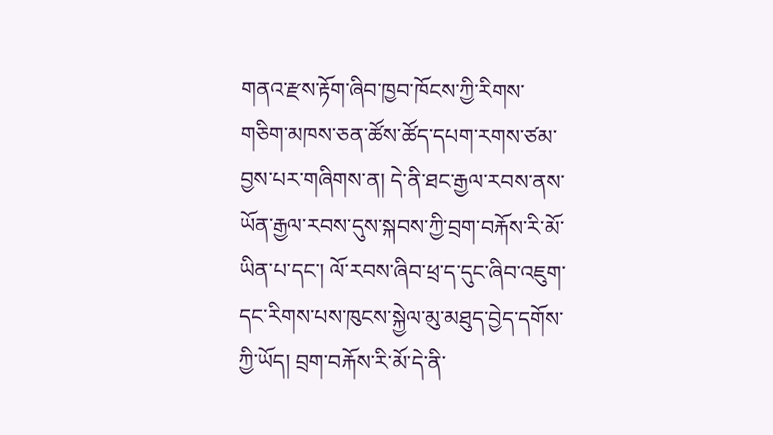གནའ་རྫས་རྟོག་ཞིབ་ཁྱབ་ཁོངས་ཀྱི་རིགས་གཅིག་མཁས་ཅན་ཚོས་ཚོད་དཔག་རགས་ཙམ་བྱས་པར་གཞིགས་ན། དེ་ནི་ཐང་རྒྱལ་རབས་ནས་ཡོན་རྒྱལ་རབས་དུས་སྐབས་ཀྱི་བྲག་བརྐོས་རི་མོ་ཡིན་པ་དང་། ལོ་རབས་ཞིབ་ཕྲ་ད་དུང་ཞིབ་འཇུག་དང་རིགས་པས་ཁུངས་སྐྱེལ་མུ་མཐུད་བྱེད་དགོས་ཀྱི་ཡོད། བྲག་བརྐོས་རི་མོ་དེ་ནི་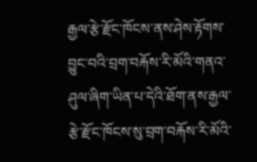རྒྱལ་རྩེ་རྫོང་ཁོངས་ནས་ཤེས་རྟོགས་བྱུང་བའི་བྲག་བརྐོས་རི་མོའི་གནའ་ཤུལ་ཞིག་ཡིན་པ་དེའི་ཐོག་ནས་རྒྱལ་རྩེ་རྫོང་ཁོངས་སུ་བྲག་བརྐོས་རི་མོའི་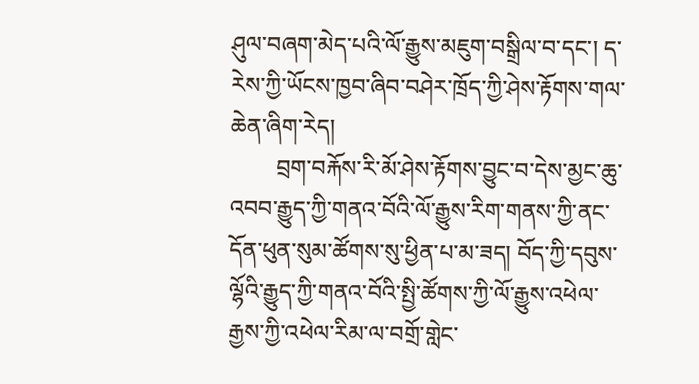ཤུལ་བཞག་མེད་པའི་ལོ་རྒྱུས་མཇུག་བསྒྲིལ་བ་དང་། ད་རེས་ཀྱི་ཡོངས་ཁྱབ་ཞིབ་བཤེར་ཁྲོད་ཀྱི་ཤེས་རྟོགས་གལ་ཆེན་ཞིག་རེད།
        བྲག་བརྐོས་རི་མོ་ཤེས་རྟོགས་བྱུང་བ་དེས་མྱང་ཆུ་འབབ་རྒྱུད་ཀྱི་གནའ་བོའི་ལོ་རྒྱུས་རིག་གནས་ཀྱི་ནང་དོན་ཕུན་སུམ་ཚོགས་སུ་ཕྱིན་པ་མ་ཟད། བོད་ཀྱི་དབུས་ལྷོའི་རྒྱུད་ཀྱི་གནའ་བོའི་སྤྱི་ཚོགས་ཀྱི་ལོ་རྒྱུས་འཕེལ་རྒྱས་ཀྱི་འཕེལ་རིམ་ལ་བགྲོ་གླེང་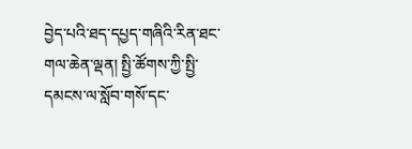བྱེད་པའི་ཐད་དཔྱད་གཞིའི་རིན་ཐང་གལ་ཆེན་ལྡན། སྤྱི་ཚོགས་ཀྱི་སྤྱི་དམངས་ལ་སློབ་གསོ་དང་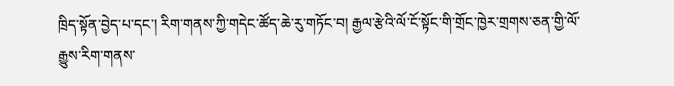ཁྲིད་སྟོན་བྱེད་པ་དང་། རིག་གནས་ཀྱི་གདེང་ཚོད་ཆེ་རུ་གཏོང་བ། རྒྱལ་རྩེའི་ལོ་ངོ་སྟོང་གི་གྲོང་ཁྱེར་གྲགས་ཅན་གྱི་ལོ་རྒྱུས་རིག་གནས་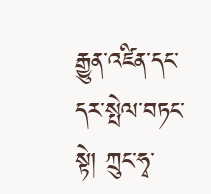རྒྱུན་འཛིན་དང་དར་སྤེལ་བཏང་སྟེ། ཀྲུང་ཧྭ་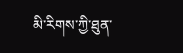མི་རིགས་ཀྱི་ཐུན་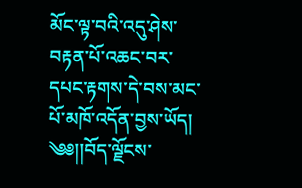མོང་ལྟ་བའི་འདུ་ཤེས་བརྟན་པོ་འཆང་བར་དཔང་རྟགས་དེ་བས་མང་པོ་མཁོ་འདོན་བྱས་ཡོད།
༄༅།།བོད་ལྗོངས་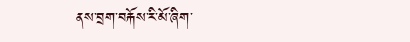ནས་བྲག་བརྐོས་རི་མོ་ཞིག་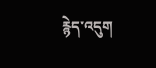རྙེད་འདུག